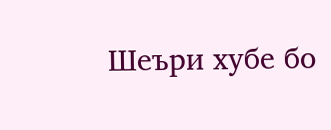Шеъри хубе бо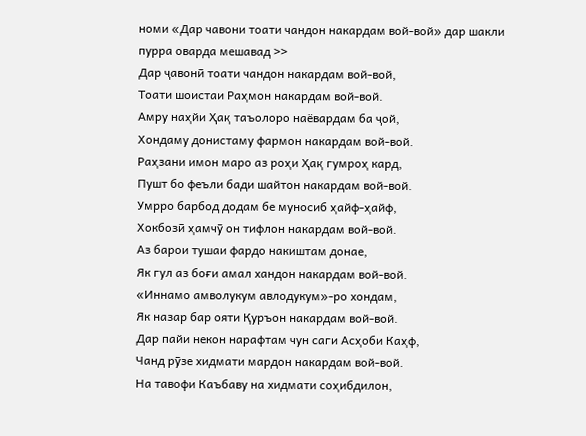номи «Дар чавони тоати чандон накардам вой-вой» дар шакли пурра оварда мешавад >>
Дар ҷавонӣ тоати чандон накардам вой-вой,
Тоати шоистаи Раҳмон накардам вой-вой.
Амру наҳйи Ҳақ таъолоро наёвардам ба ҷой,
Хондаму донистаму фармон накардам вой-вой.
Раҳзани имон маро аз роҳи Ҳақ гумроҳ кард,
Пушт бо феъли бади шайтон накардам вой-вой.
Умрро барбод додам бе муносиб ҳайф-ҳайф,
Хокбозӣ ҳамчӯ он тифлон накардам вой-вой.
Аз барои тушаи фардо накиштам донае,
Як гул аз боғи амал хандон накардам вой-вой.
«Иннамо амволукум авлодукум»-ро хондам,
Як назар бар ояти Қуръон накардам вой-вой.
Дар пайи некон нарафтам чун саги Асҳоби Каҳф,
Чанд рӯзе хидмати мардон накардам вой-вой.
На тавофи Каъбаву на хидмати соҳибдилон,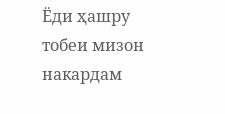Ёди ҳашру тобеи мизон накардам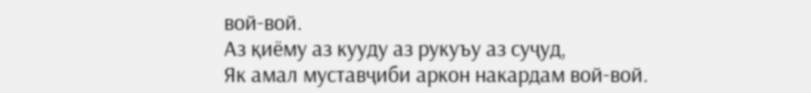вой-вой.
Аз қиёму аз кууду аз рукуъу аз суҷуд,
Як амал муставҷиби аркон накардам вой-вой.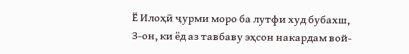Ё Илоҳӣ ҷурми моро ба лутфи худ бубахш,
З-он, ки ёд аз тавбаву эҳсон накардам вой-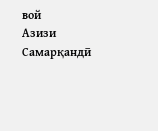вой
Азизи Самарқандӣ